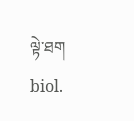ལྟེ་ཐག
biol.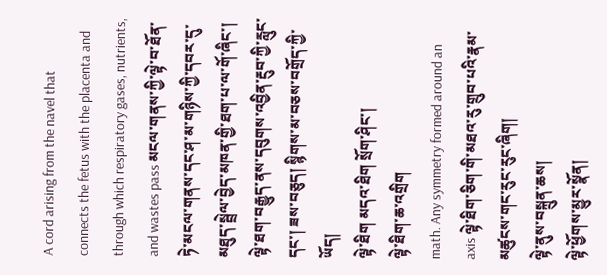A cord arising from the navel that connects the fetus with the placenta and through which respiratory gases, nutrients, and wastes pass མངལ་གནས་ཀྱི་ལྟེ་བ་ཐོན་ཏེ་མངལ་གནས་དང་ཤ་མ་གཉིས་ཀྱི་དབར་དུ་མཐུད་སྦྲེལ་བྱེད་མཁན་གྱི་ཐག་པ་ལ་གོ་ཞིང་། ལྟེ་ཐག་བརྒྱུད་ནས་དབུགས་འབྱིན་རྔུབ་ཀྱི་རླུང་དང་། ཟས་བཅུད། སྙིགས་མ་བཅས་བགྲོད་ཀྱི་ཡོད།
ལྟེ་ཐིག མདའ་ཐིག སྲོག་ཤིང་།
ལྟེ་ཐིག་ཆ་འགྲིག
math. Any symmetry formed around an axis ལྟེ་ཐིག་ཅིག་གི་མཐའ་རུ་གྲུབ་པའི་རྣམ་མཚུངས་གང་རུང་རུང་ཞིག།
ལྟེ་ནུས་བསྐྲུན་ཆས།
ལྟེ་ཕྱོགས་མྱུར་སྣོན།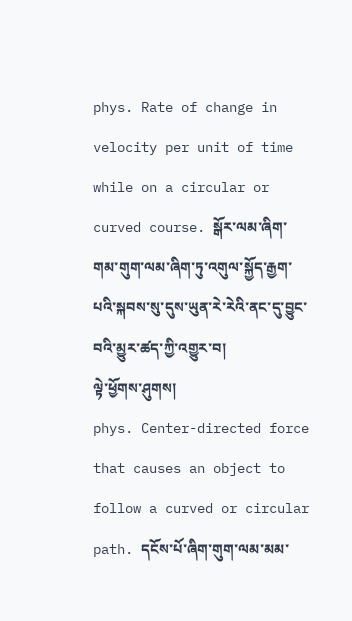phys. Rate of change in velocity per unit of time while on a circular or curved course. སྒོར་ལམ་ཞིག་གམ་གུག་ལམ་ཞིག་ཏུ་འགུལ་སྐྱོད་རྒྱག་པའི་སྐབས་སུ་དུས་ཡུན་རེ་རེའི་ནང་དུ་བྱུང་བའི་མྱུར་ཚད་ཀྱི་འགྱུར་བ།
ལྟེ་ཕྱོགས་ཤུགས།
phys. Center-directed force that causes an object to follow a curved or circular path. དངོས་པོ་ཞིག་གུག་ལམ་མམ་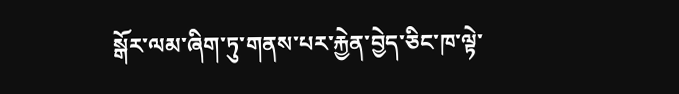སྒོར་ལམ་ཞིག་ཏུ་གནས་པར་རྐྱེན་བྱེད་ཅིང་ཁ་ལྟེ་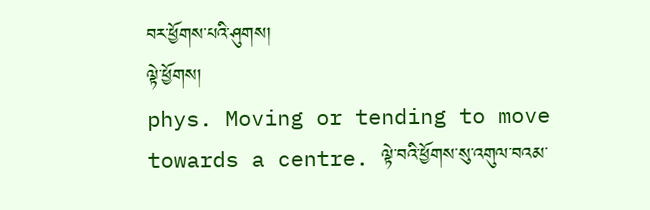བར་ཕྱོགས་པའི་ཤུགས།
ལྟེ་ཕྱོགས།
phys. Moving or tending to move towards a centre. ལྟེ་བའི་ཕྱོགས་སུ་འགུལ་བའམ་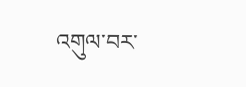འགུལ་བར་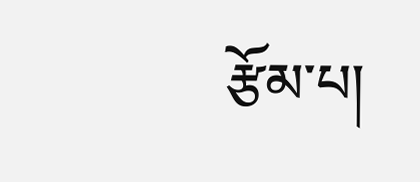རྩོམ་པ།